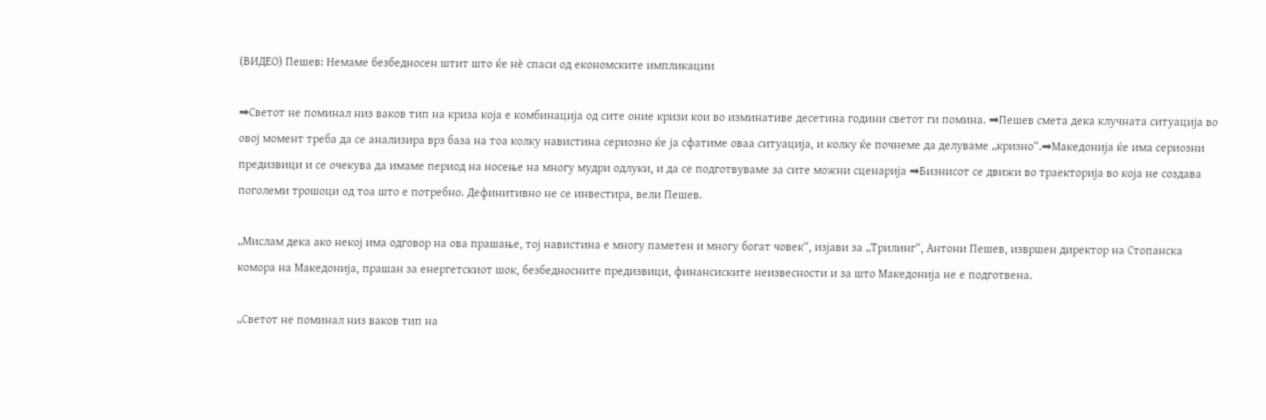(ВИДЕО) Пешев: Немаме безбедносен штит што ќе нè спаси од економските импликации

➡Светот не поминал низ ваков тип на криза која е комбинација од сите оние кризи кои во изминативе десетина години светот ги помина. ➡Пешев смета дека клучната ситуација во овој момент треба да се анализира врз база на тоа колку навистина сериозно ќе ја сфатиме оваа ситуација, и колку ќе почнеме да делуваме „кризно“.➡Македонија ќе има сериозни предизвици и се очекува да имаме период на носење на многу мудри одлуки, и да се подготвуваме за сите можни сценарија ➡Бизнисот се движи во траекторија во која не создава поголеми трошоци од тоа што е потребно. Дефинитивно не се инвестира, вели Пешев.

„Мислам дека ако некој има одговор на ова прашање, тој навистина е многу паметен и многу богат човек“, изјави за „Трилинг“, Антони Пешев, извршен директор на Стопанска комора на Македонија, прашан за енергетскиот шок, безбедносните предизвици, финансиските неизвесности и за што Македонија не е подготвена.

„Светот не поминал низ ваков тип на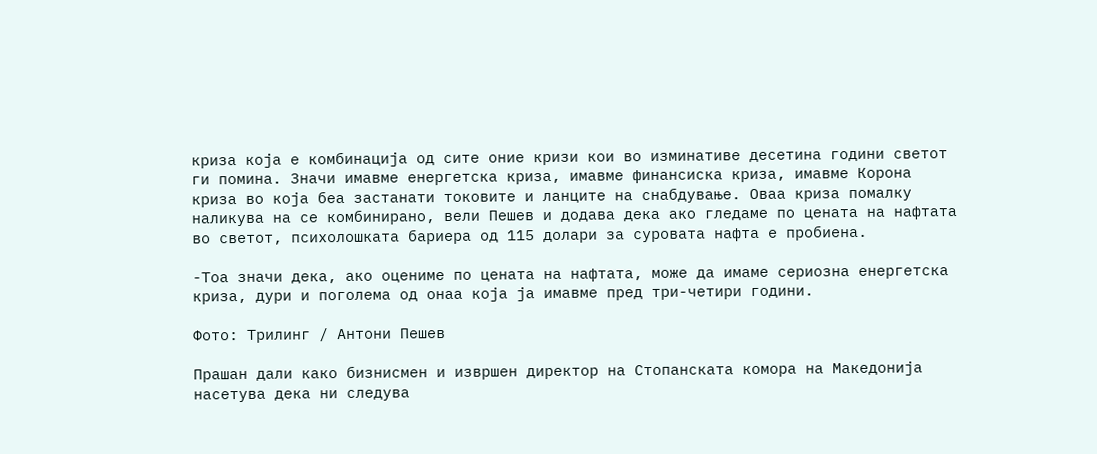криза која е комбинација од сите оние кризи кои во изминативе десетина години светот ги помина. Значи имавме енергетска криза, имавме финансиска криза, имавме Корона криза во која беа застанати токовите и ланците на снабдување. Оваа криза помалку наликува на се комбинирано, вели Пешев и додава дека ако гледаме по цената на нафтата во светот, психолошката бариера од 115 долари за суровата нафта е пробиена.

-Тоа значи дека, ако оцениме по цената на нафтата, може да имаме сериозна енергетска криза, дури и поголема од онаа која ја имавме пред три-четири години.

Фото: Трилинг / Антони Пешев

Прашан дали како бизнисмен и извршен директор на Стопанската комора на Македонија насетува дека ни следува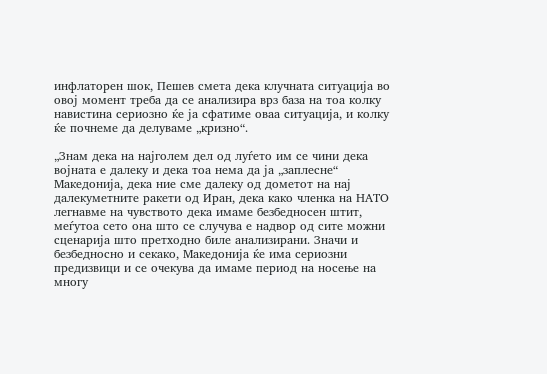инфлаторен шок, Пешев смета дека клучната ситуација во овој момент треба да се анализира врз база на тоа колку навистина сериозно ќе ја сфатиме оваа ситуација, и колку ќе почнеме да делуваме „кризно“.

„Знам дека на најголем дел од луѓето им се чини дека војната е далеку и дека тоа нема да ја „заплесне“ Македонија, дека ние сме далеку од дометот на нај далекуметните ракети од Иран, дека како членка на НАТО легнавме на чувството дека имаме безбедносен штит, меѓутоа сето она што се случува е надвор од сите можни сценарија што претходно биле анализирани. Значи и безбедносно и секако, Македонија ќе има сериозни предизвици и се очекува да имаме период на носење на многу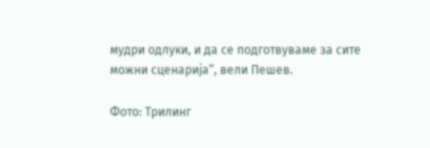мудри одлуки, и да се подготвуваме за сите можни сценарија“, вели Пешев.

Фото: Трилинг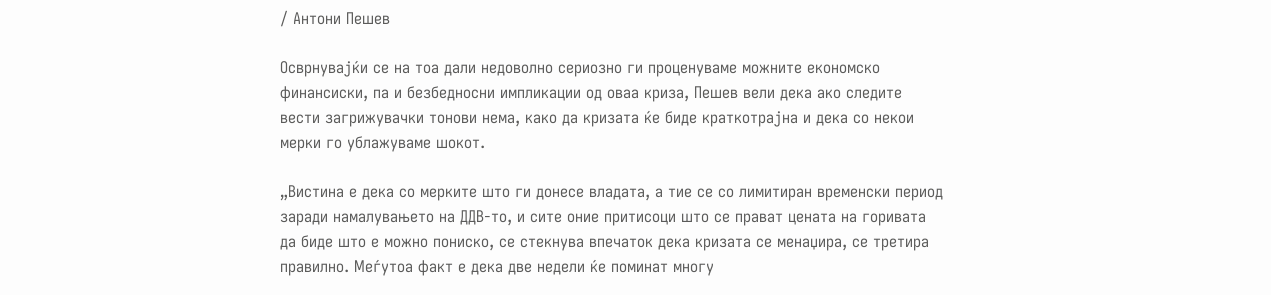/ Антони Пешев

Осврнувајќи се на тоа дали недоволно сериозно ги проценуваме можните економско финансиски, па и безбедносни импликации од оваа криза, Пешев вели дека ако следите вести загрижувачки тонови нема, како да кризата ќе биде краткотрајна и дека со некои мерки го ублажуваме шокот.

„Вистина е дека со мерките што ги донесе владата, а тие се со лимитиран временски период заради намалувањето на ДДВ-то, и сите оние притисоци што се прават цената на горивата да биде што е можно пониско, се стекнува впечаток дека кризата се менаџира, се третира правилно. Меѓутоа факт е дека две недели ќе поминат многу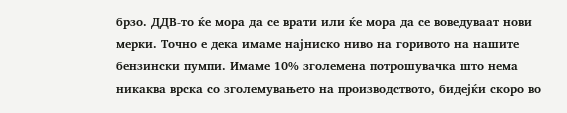брзо. ДДВ-то ќе мора да се врати или ќе мора да се воведуваат нови мерки. Точно е дека имаме најниско ниво на горивото на нашите бензински пумпи. Имаме 10% зголемена потрошувачка што нема никаква врска со зголемувањето на производството, бидејќи скоро во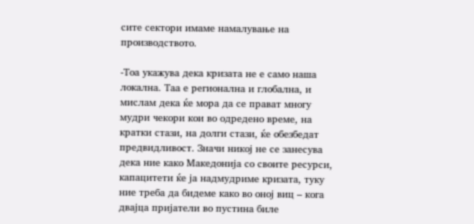сите сектори имаме намалување на производството.

-Тоа укажува дека кризата не е само наша локална. Таа е регионална и глобална, и мислам дека ќе мора да се прават многу мудри чекори кои во одредено време, на кратки стази, на долги стази, ќе обезбедат предвидливост. Значи никој не се занесува дека ние како Македонија со своите ресурси, капацитети ќе ја надмудриме кризата, туку ние треба да бидеме како во оној виц – кога двајца пријатели во пустина биле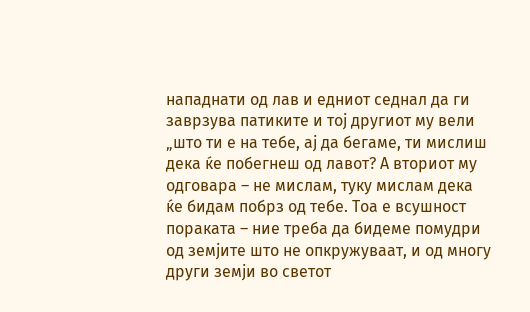нападнати од лав и едниот седнал да ги заврзува патиките и тој другиот му вели „што ти е на тебе, ај да бегаме, ти мислиш дека ќе побегнеш од лавот? А вториот му одговара – не мислам, туку мислам дека ќе бидам побрз од тебе. Тоа е всушност пораката – ние треба да бидеме помудри од земјите што не опкружуваат, и од многу други земји во светот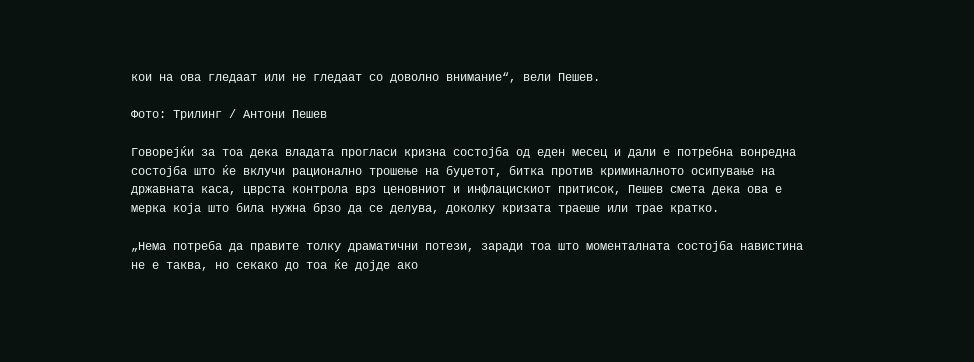кои на ова гледаат или не гледаат со доволно внимание“, вели Пешев.

Фото: Трилинг / Антони Пешев

Говорејќи за тоа дека владата прогласи кризна состојба од еден месец и дали е потребна вонредна состојба што ќе вклучи рационално трошење на буџетот, битка против криминалното осипување на државната каса, цврста контрола врз ценовниот и инфлацискиот притисок, Пешев смета дека ова е мерка која што била нужна брзо да се делува, доколку кризата траеше или трае кратко.

„Нема потреба да правите толку драматични потези, заради тоа што моменталната состојба навистина не е таква, но секако до тоа ќе дојде ако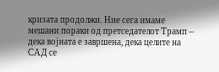кризата продолжи. Ние сега имаме мешани пораки од претседателот Трамп – дека војната е завршена, дека целите на САД се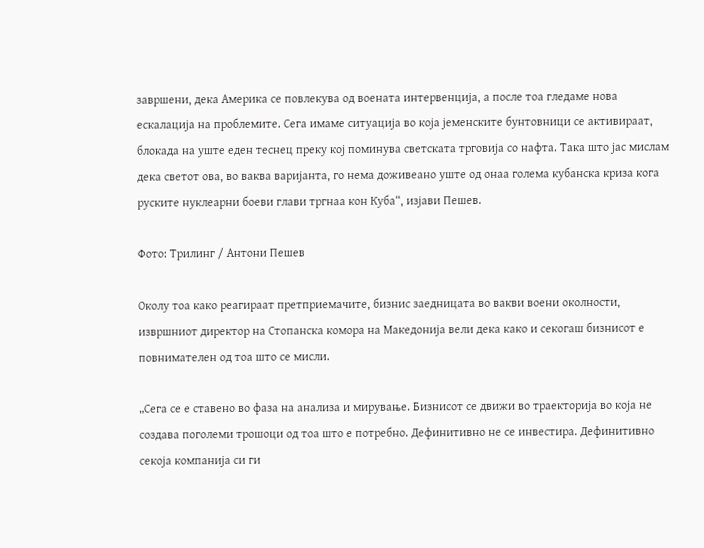завршени, дека Америка се повлекува од воената интервенција, а после тоа гледаме нова ескалација на проблемите. Сега имаме ситуација во која јеменските бунтовници се активираат, блокада на уште еден теснец преку кој поминува светската трговија со нафта. Така што јас мислам дека светот ова, во ваква варијанта, го нема доживеано уште од онаа голема кубанска криза кога руските нуклеарни боеви глави тргнаа кон Куба“, изјави Пешев.

Фото: Трилинг / Антони Пешев

Околу тоа како реагираат претприемачите, бизнис заедницата во вакви воени околности, извршниот директор на Стопанска комора на Македонија вели дека како и секогаш бизнисот е повнимателен од тоа што се мисли.

„Сега се е ставено во фаза на анализа и мирување. Бизнисот се движи во траекторија во која не создава поголеми трошоци од тоа што е потребно. Дефинитивно не се инвестира. Дефинитивно секоја компанија си ги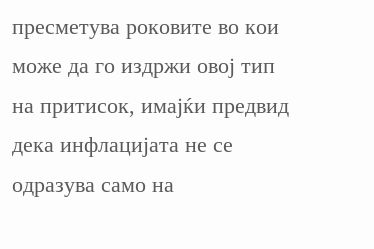пресметува роковите во кои може да го издржи овој тип на притисок, имајќи предвид дека инфлацијата не се одразува само на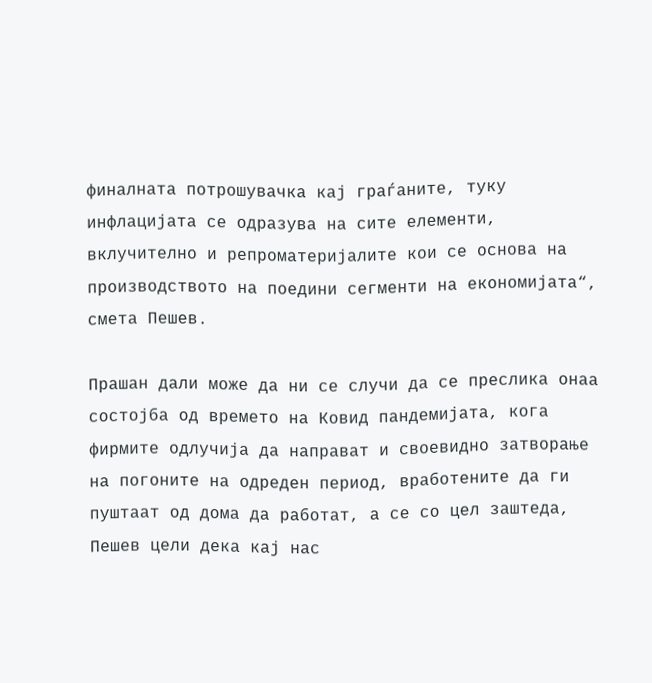финалната потрошувачка кај граѓаните, туку инфлацијата се одразува на сите елементи, вклучително и репроматеријалите кои се основа на производството на поедини сегменти на економијата“, смета Пешев.

Прашан дали може да ни се случи да се преслика онаа состојба од времето на Ковид пандемијата, кога фирмите одлучија да направат и своевидно затворање на погоните на одреден период, вработените да ги пуштаат од дома да работат, а се со цел заштеда, Пешев цели дека кај нас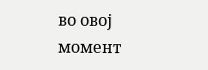во овој момент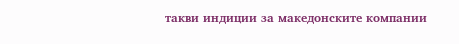такви индиции за македонските компании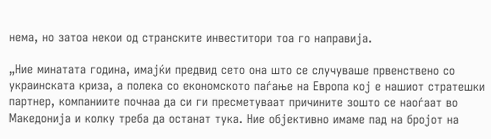нема, но затоа некои од странските инвеститори тоа го направија.

„Ние минатата година, имајќи предвид сето она што се случуваше првенствено со украинската криза, а полека со економското паѓање на Европа кој е нашиот стратешки партнер, компаниите почнаа да си ги пресметуваат причините зошто се наоѓаат во Македонија и колку треба да останат тука. Ние објективно имаме пад на бројот на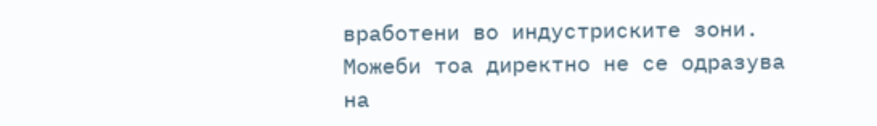вработени во индустриските зони. Можеби тоа директно не се одразува на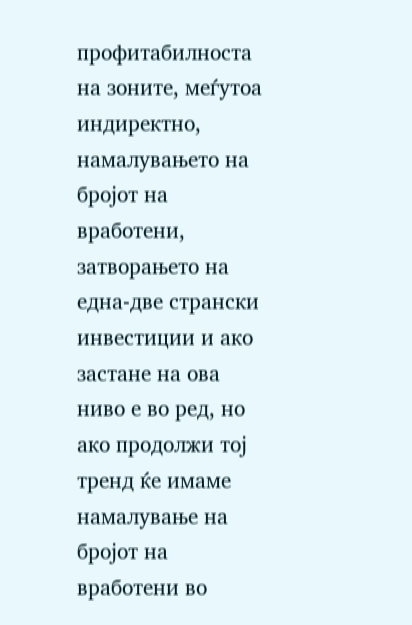профитабилноста на зоните, меѓутоа индиректно, намалувањето на бројот на вработени, затворањето на една-две странски инвестиции и ако застане на ова ниво е во ред, но ако продолжи тој тренд ќе имаме намалување на бројот на вработени во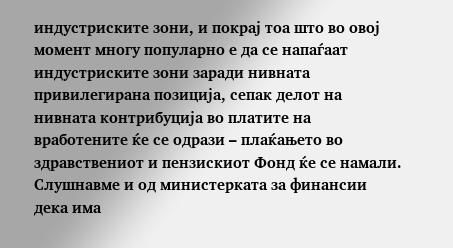индустриските зони, и покрај тоа што во овој момент многу популарно е да се напаѓаат индустриските зони заради нивната привилегирана позиција, сепак делот на нивната контрибуција во платите на вработените ќе се одрази – плаќањето во здравствениот и пензискиот Фонд ќе се намали. Слушнавме и од министерката за финансии дека има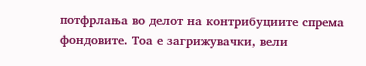потфрлања во делот на контрибуциите спрема фондовите. Тоа е загрижувачки, вели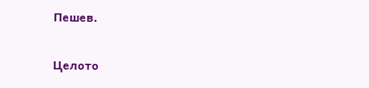Пешев.

Целото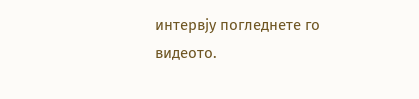интервју погледнете го видеото.